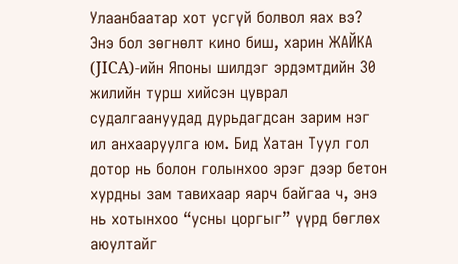Улаанбаатар хот усгүй болвол яах вэ? Энэ бол зөгнөлт кино биш, харин ЖАЙКА (JICA)-ийн Японы шилдэг эрдэмтдийн 30 жилийн турш хийсэн цуврал судалгаануудад дурьдагдсан зарим нэг ил анхааруулга юм. Бид Хатан Туул гол дотор нь болон голынхоо эрэг дээр бетон хурдны зам тавихаар яарч байгаа ч, энэ нь хотынхоо “усны цоргыг” үүрд бөглөх аюултайг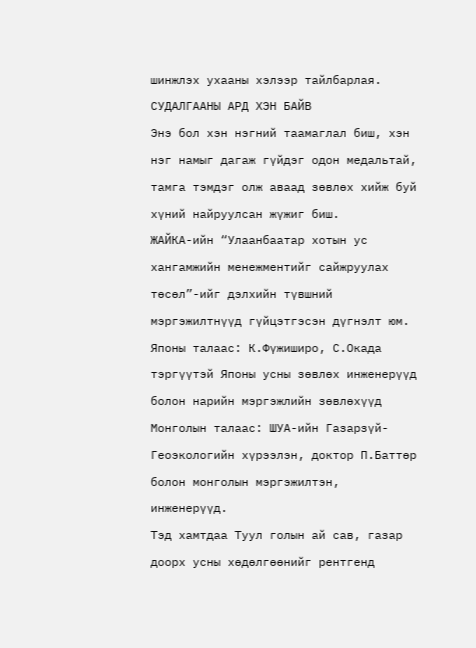шинжлэх ухааны хэлээр тайлбарлая.
СУДАЛГААНЫ АРД ХЭН БАЙВ
Энэ бол хэн нэгний таамаглал биш, хэн нэг намыг дагаж гүйдэг одон медальтай, тамга тэмдэг олж аваад зөвлөх хийж буй хүний найруулсан жүжиг биш.
ЖАЙКА-ийн “Улаанбаатар хотын ус хангамжийн менежментийг сайжруулах төсөл”-ийг дэлхийн түвшний мэргэжилтнүүд гүйцэтгэсэн дүгнэлт юм.
Японы талаас: К.Фүжиширо, С.Окада тэргүүтэй Японы усны зөвлөх инженерүүд болон нарийн мэргэжлийн зөвлөхүүд
Монголын талаас: ШУА-ийн Газарзүй-Геоэкологийн хүрээлэн, доктор П.Баттөр болон монголын мэргэжилтэн, инженерүүд.
Тэд хамтдаа Туул голын ай сав, газар доорх усны хөдөлгөөнийг рентгенд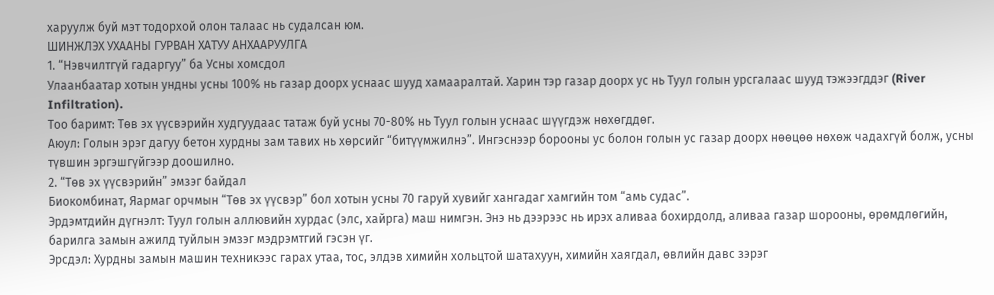харуулж буй мэт тодорхой олон талаас нь судалсан юм.
ШИНЖЛЭХ УХААНЫ ГУРВАН ХАТУУ АНХААРУУЛГА
1. “Нэвчилтгүй гадаргуу” ба Усны хомсдол
Улаанбаатар хотын ундны усны 100% нь газар доорх уснаас шууд хамааралтай. Харин тэр газар доорх ус нь Туул голын урсгалаас шууд тэжээгддэг (River Infiltration).
Тоо баримт: Төв эх үүсвэрийн худгуудаас татаж буй усны 70-80% нь Туул голын уснаас шүүгдэж нөхөгддөг.
Аюул: Голын эрэг дагуу бетон хурдны зам тавих нь хөрсийг “битүүмжилнэ”. Ингэснээр борооны ус болон голын ус газар доорх нөөцөө нөхөж чадахгүй болж, усны түвшин эргэшгүйгээр доошилно.
2. “Төв эх үүсвэрийн” эмзэг байдал
Биокомбинат, Яармаг орчмын “Төв эх үүсвэр” бол хотын усны 70 гаруй хувийг хангадаг хамгийн том “амь судас”.
Эрдэмтдийн дүгнэлт: Туул голын аллювийн хурдас (элс, хайрга) маш нимгэн. Энэ нь дээрээс нь ирэх аливаа бохирдолд, аливаа газар шорооны, өрөмдлөгийн, барилга замын ажилд туйлын эмзэг мэдрэмтгий гэсэн үг.
Эрсдэл: Хурдны замын машин техникээс гарах утаа, тос, элдэв химийн хольцтой шатахуун, химийн хаягдал, өвлийн давс зэрэг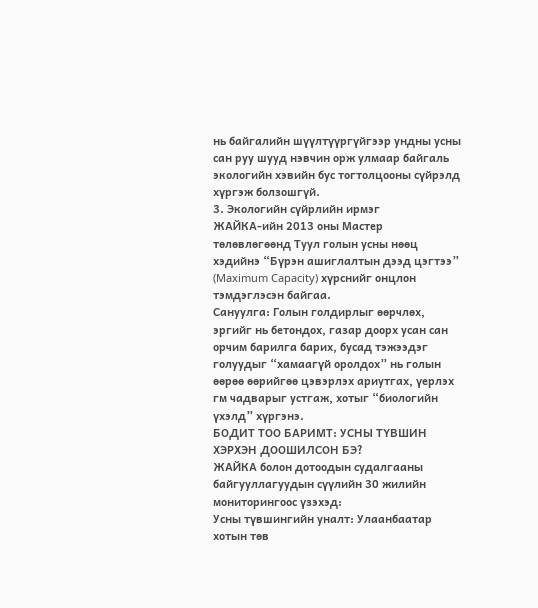нь байгалийн шүүлтүүргүйгээр ундны усны сан руу шууд нэвчин орж улмаар байгаль экологийн хэвийн бус тогтолцооны сүйрэлд хүргэж болзошгүй.
3. Экологийн сүйрлийн ирмэг
ЖАЙКА-ийн 2013 оны Мастер төлөвлөгөөнд Туул голын усны нөөц хэдийнэ “Бүрэн ашиглалтын дээд цэгтээ” (Maximum Capacity) хүрснийг онцлон тэмдэглэсэн байгаа.
Сануулга: Голын голдирлыг өөрчлөх, эргийг нь бетондох, газар доорх усан сан орчим барилга барих, бусад тэжээдэг голуудыг “хамаагүй оролдох” нь голын өөрөө өөрийгөө цэвэрлэх ариутгах, үерлэх гм чадварыг устгаж, хотыг “биологийн үхэлд” хүргэнэ.
БОДИТ ТОО БАРИМТ: УСНЫ ТҮВШИН ХЭРХЭН ДООШИЛСОН БЭ?
ЖАЙКА болон дотоодын судалгааны байгууллагуудын сүүлийн 30 жилийн мониторингоос үзэхэд:
Усны түвшингийн уналт: Улаанбаатар хотын төв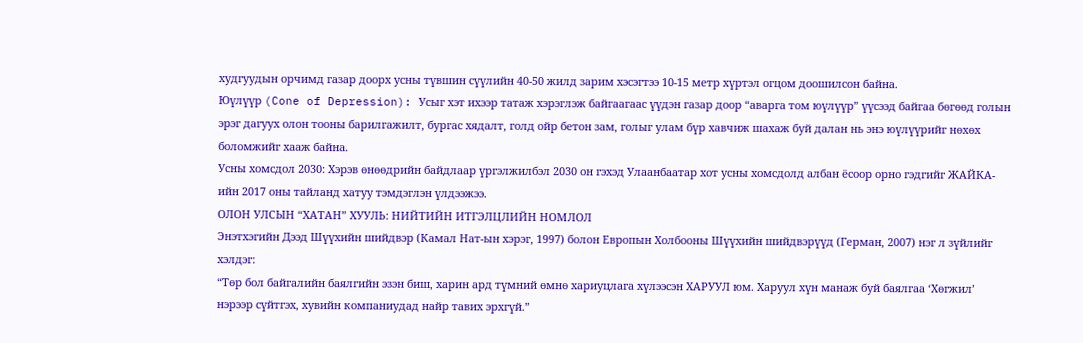худгуудын орчимд газар доорх усны түвшин сүүлийн 40-50 жилд зарим хэсэгтээ 10-15 метр хүртэл огцом доошилсон байна.
Юүлүүр (Cone of Depression): Усыг хэт ихээр татаж хэрэглэж байгаагаас үүдэн газар доор “аварга том юүлүүр” үүсээд байгаа бөгөөд голын эрэг дагуух олон тооны барилгажилт, бургас хядалт, голд ойр бетон зам, голыг улам бүр хавчиж шахаж буй далан нь энэ юүлүүрийг нөхөх боломжийг хааж байна.
Усны хомсдол 2030: Хэрэв өнөөдрийн байдлаар үргэлжилбэл 2030 он гэхэд Улаанбаатар хот усны хомсдолд албан ёсоор орно гэдгийг ЖАЙКА-ийн 2017 оны тайланд хатуу тэмдэглэн үлдээжээ.
ОЛОН УЛСЫН “ХАТАН” ХУУЛЬ: НИЙТИЙН ИТГЭЛЦЛИЙН НОМЛОЛ
Энэтхэгийн Дээд Шүүхийн шийдвэр (Камал Нат-ын хэрэг, 1997) болон Европын Холбооны Шүүхийн шийдвэрүүд (Герман, 2007) нэг л зүйлийг хэлдэг:
“Төр бол байгалийн баялгийн эзэн биш, харин ард түмний өмнө хариуцлага хүлээсэн ХАРУУЛ юм. Харуул хүн манаж буй баялгаа ‘Хөгжил’ нэрээр сүйтгэх, хувийн компаниудад найр тавих эрхгүй.”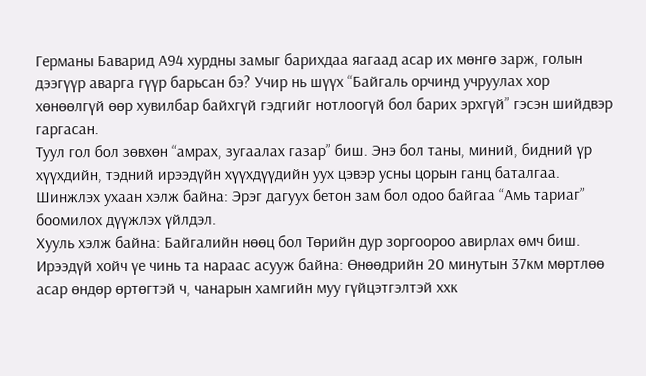Германы Баварид А94 хурдны замыг барихдаа яагаад асар их мөнгө зарж, голын дээгүүр аварга гүүр барьсан бэ? Учир нь шүүх “Байгаль орчинд учруулах хор хөнөөлгүй өөр хувилбар байхгүй гэдгийг нотлоогүй бол барих эрхгүй” гэсэн шийдвэр гаргасан.
Туул гол бол зөвхөн “амрах, зугаалах газар” биш. Энэ бол таны, миний, бидний үр хүүхдийн, тэдний ирээдүйн хүүхдүүдийн уух цэвэр усны цорын ганц баталгаа.
Шинжлэх ухаан хэлж байна: Эрэг дагуух бетон зам бол одоо байгаа “Амь тариаг” боомилох дүүжлэх үйлдэл.
Хууль хэлж байна: Байгалийн нөөц бол Төрийн дур зоргоороо авирлах өмч биш.
Ирээдүй хойч үе чинь та нараас асууж байна: Өнөөдрийн 20 минутын 37км мөртлөө асар өндөр өртөгтэй ч, чанарын хамгийн муу гүйцэтгэлтэй ххк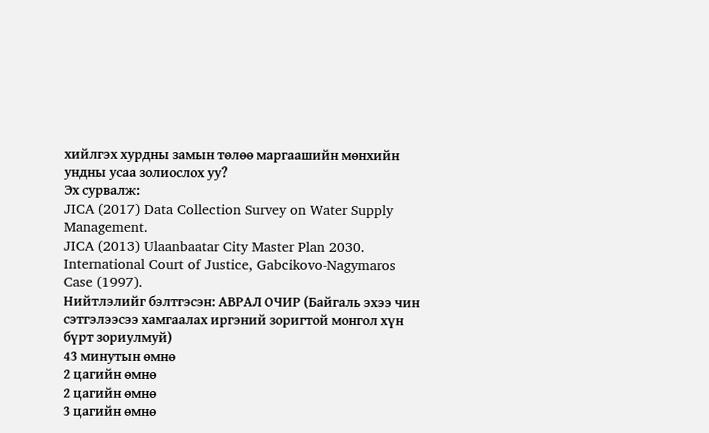хийлгэх хурдны замын төлөө маргаашийн мөнхийн ундны усаа золиослох уу?
Эх сурвалж:
JICA (2017) Data Collection Survey on Water Supply Management.
JICA (2013) Ulaanbaatar City Master Plan 2030.
International Court of Justice, Gabcikovo-Nagymaros Case (1997).
Нийтлэлийг бэлтгэсэн: АВРАЛ ОЧИР (Байгаль эхээ чин сэтгэлээсээ хамгаалах иргэний зоригтой монгол хүн бүрт зориулмуй)
43 минутын өмнө
2 цагийн өмнө
2 цагийн өмнө
3 цагийн өмнө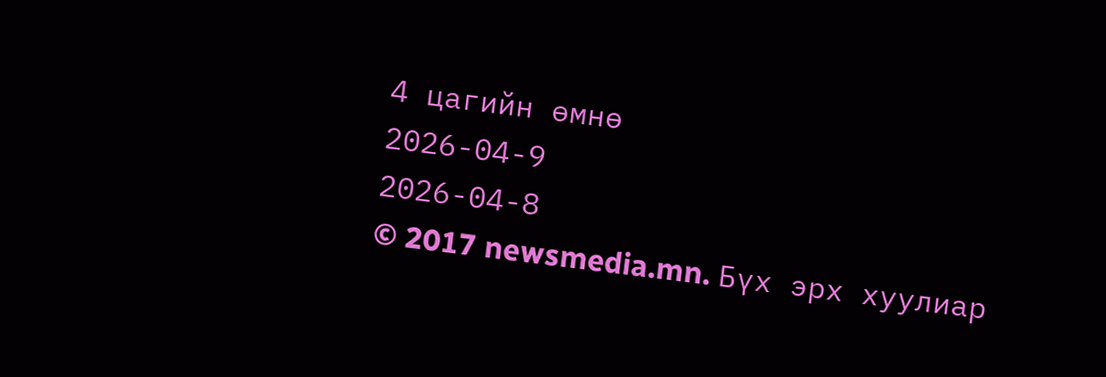4 цагийн өмнө
2026-04-9
2026-04-8
© 2017 newsmedia.mn. Бүх эрх хуулиар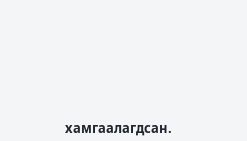хамгаалагдсан.